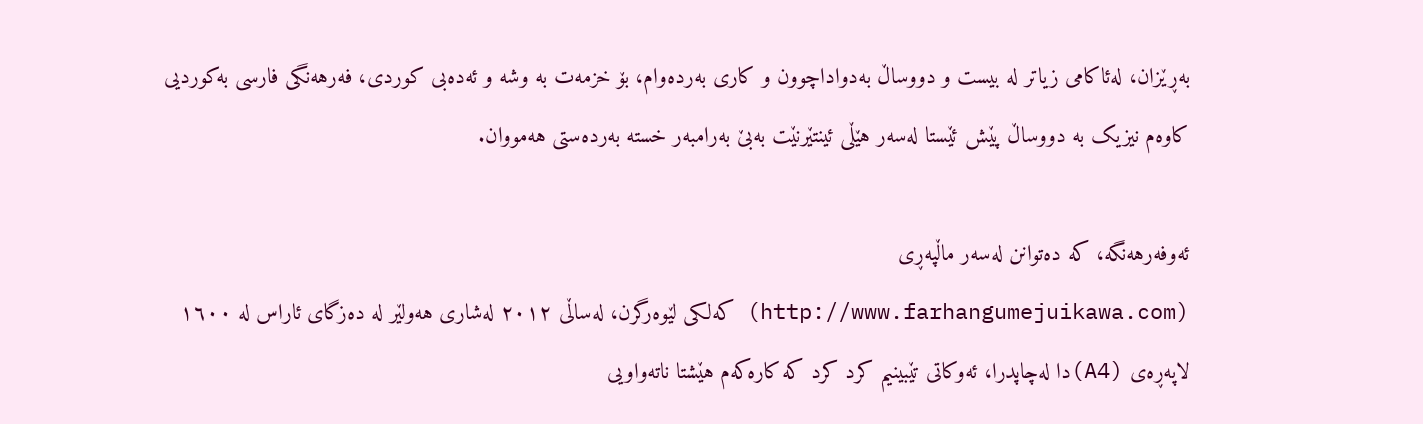بەڕێزان، لەئاکامی زیاتر لە بیست و دووساڵ بەدواداچوون و کاری بەردەوام، بۆ خزمەت بە وشە و ئەدەبی کوردی، فەرهەنگی فارسی بەکوردیی کاوەم نیزیک بە دووساڵ پێش ئێستا لەسەر هێڵی ئینتێرنێت بەبێ بەرامبەر خستە بەردەستی هەمووان.

ئەوفەرهەنگە، کە دەتوانن لەسەر ماڵپەڕی
(http://www.farhangumejuikawa.com) کەلکی لێوەرگرن، لەساڵی ٢٠١٢ لەشاری هەولێر لە دەزگای ئاراس لە ١٦٠٠ لاپەڕەی (A4)دا لەچاپدرا، ئەوکاتی تێبینیم کرد کرد کە کارەکەم هێشتا ناتەواویی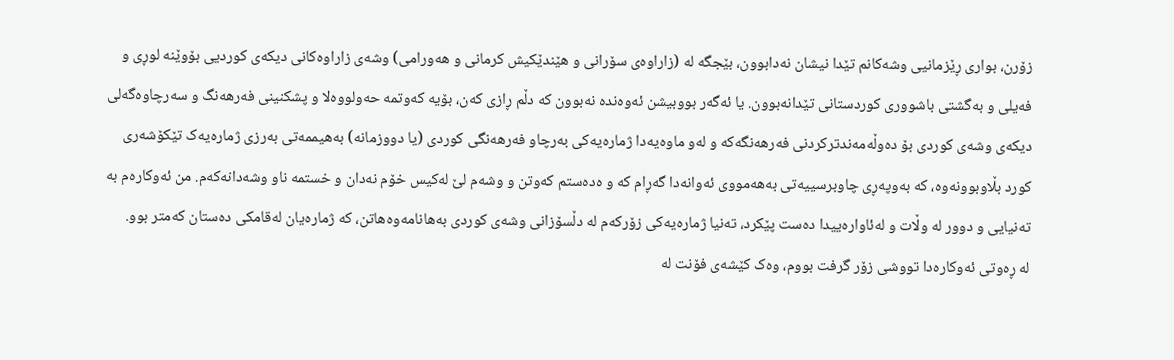زۆرن، بواری ڕێزمانیی وشەکانم تێدا نیشان نەدابوون، بێجگە لە (زاراوەی سۆرانی و هێندێکیش کرمانی و هەورامی) وشەی زاراوەکانی دیکەی کوردیی بۆوێنە لوڕی و فەیلی و بەگشتی باشووری کوردستانی تێدانەبوون. یا ئەگەر بووبیشن ئەوەندە نەبوون کە دڵم ڕازی کەن، بۆیە کەوتمە حەولووەلا و پشکنینی فەرهەنگ و سەرچاوەگەلی دیکەی وشەی کوردی بۆ دەوڵەمەندترکردنی فەرهەنگەکە و لەو ماوەیەدا ژمارەیەکی بەرچاو فەرهەنگی کوردی (یا دووزمانە) بەهیممەتی بەرزی ژمارەیەک تێکۆشەری کورد بڵاوبوونەوە، کە بەوپەڕی چاوبرسییەتی بەهەمووی ئەوانەدا گەڕام کە و ەدەستم کەوتن و وشەم لێ لەکیس خۆم نەدان و خستمە ناو وشەدانەکەم. من ئەوکارەم بە تەنیایی و دوور لە وڵات و لەئاوارەییدا دەست پێکرد، تەنیا ژمارەیەکی زۆرکەم لە دڵسۆزانی وشەی کوردی بەهانامەوەهاتن، کە ژمارەیان لەقامکی دەستان کەمتر بوو.
لە ڕەوتی ئەوکارەدا تووشی زۆر گرفت بووم، وەک کێشەی فۆنت لە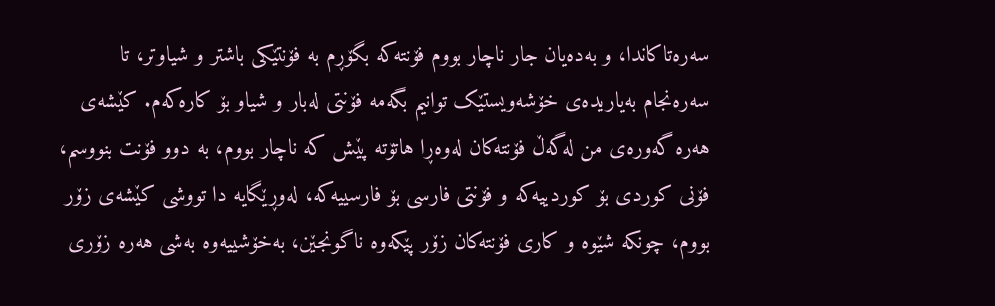سەرەتاکاندا، و بەدەیان جار ناچار بووم فۆنتەکە بگۆڕم بە فۆنتێکی باشتر و شیاوتر، تا سەرەنجام بەیاریدەی خۆشەویستێک توانیم بگەمە فۆنتی لەبار و شیاو بۆ کارەکەم. کێشەی هەرە گەورەی من لەگەڵ فۆنتەکان لەوەڕا هاتۆتە پێش کە ناچار بووم، بە دوو فۆنت بنووسم، فۆنی کوردی بۆ کوردییەکە و فۆنتی فارسی بۆ فارسییەکە، لەوڕێگایە دا تووشی کێشەی زۆر بووم، چونکە شێوە و کاری فۆنتەکان زۆر پێکەوە ناگونجێن، بەخۆشییەوە بەشی هەرە زۆری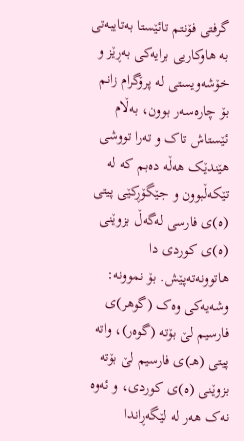گرفتی فۆنتم تائێستا بەتایبەتی بە هاوکاریی برایەکی بەڕێز و خۆشەویستی لە پرۆگرام زانم بۆ چارەسەر بوون، بەڵام ئێستاش تاک و تەرا تووشی هێندێک هەڵە دەبم کە لە تێکەڵبوون و جێگۆڕکێی پیتی (ه)ی فارسی لەگەڵ بزوێنی (ە)ی کوردی دا هاتوونەتەپێش. بۆ نموونە: وشەیەکی وەک (گوهر)ی فارسیم لێ بۆتە (گوەر)، واتە پیتی (هـ)ی فارسیم لێ بۆتە بزوێنی (ە)ی کوردی، و ئەوە نەک هەر لە لێگەڕاندا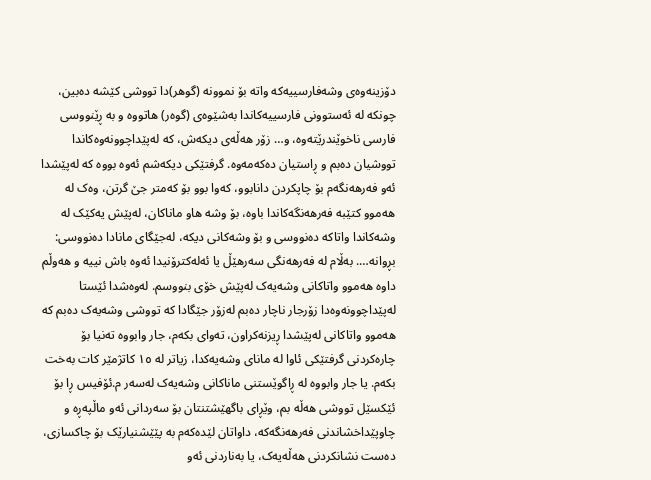دۆزینەوەی وشەفارسییەکە واتە بۆ نموونە (گوهر)دا تووشی کێشە دەبین، چونکە لە ئەستوونی فارسییەکاندا بەشێوەی (گوەر) هاتووە و بە ڕێنووسی فارسی ناخوێندرێتەوە، و… زۆر هەڵەی دیکەش، کە لەپێداچوونەوەکاندا تووشیان دەبم و ڕاستیان دەکەمەوە. گرفتێکی دیکەشم ئەوە بووە کە لەپێشدا ئەو فەرهەنگەم بۆ چاپکردن دانابوو، کەوا بوو بۆ کەمتر جێ گرتن، وەک لە هەموو کتێبە فەرهەنگەکاندا باوە، بۆ وشە هاو ماناکان، لەپێش یەکێک لە وشەکاندا واتاکە دەنووسی و بۆ وشەکانی دیکە، لەجێگای مانادا دەنووسی: بڕوانە…. بەڵام لە فەرهەنگی سەرهێڵ یا ئەلەکترۆنیدا ئەوە باش نییە و هەوڵم داوە هەموو واتاکانی وشەیەک لەپێش خۆی بنووسم. لەوەشدا ئێستا لەپێداچوونەوەدا زۆرجار ناچار دەبم لەزۆر جێگادا کە تووشی وشەیەک دەبم کە هەموو واتاکانی لەپێشدا ڕیزنەکراون، تەوای بکەم، جار وابووە تەنیا بۆ چارەکردنی گرفتێکی ئاوا لە مانای وشەیەکدا، زیاتر لە ١٥ کاتژمێر کات بەخت بکەم. یا جار وابووە لە ڕاگوێستنی ماناکانی وشەیەک لەسەر م.ئۆفیس ڕا بۆ ئێکسێل تووشی هەڵە بم، وێڕای باگهێشتنتان بۆ سەردانی ئەو ماڵپەڕە و چاوپێداخشاندنی فەرهەنگەکە، داواتان لێدەکەم بە پێێشنیارێک بۆ چاکسازی، دەست نشانکردنی هەڵەیەک، یا بەناردنی ئەو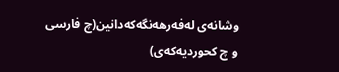وشانەی لەفەرهەنگەکەدانین(چ فارسی و چ کحوردیەکەی)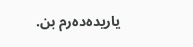یاریدەدەرم بن.